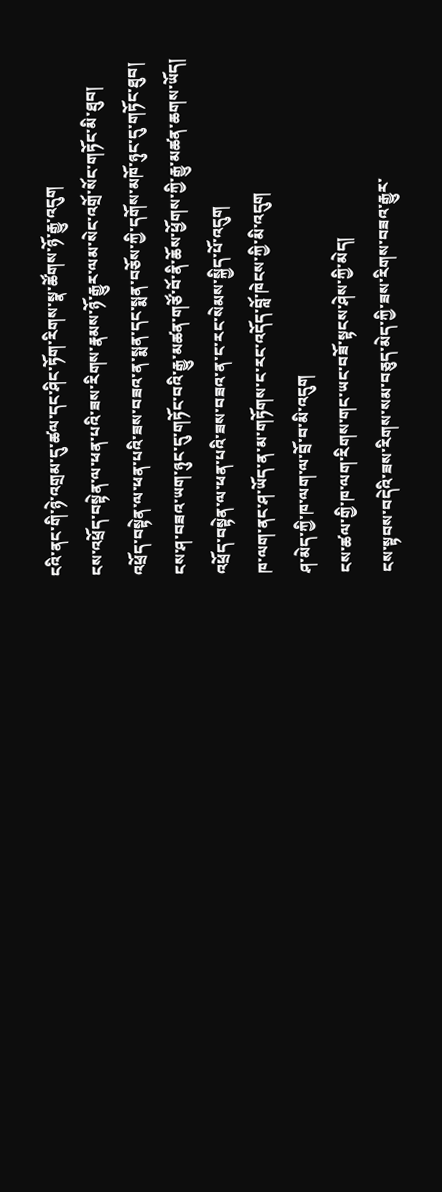ངའི་ནང་གི་ཉེ་འགྲམ་དུ་ཚལ་དང་ཤིང་ཏོག་རིགས་སྣ་ཚོགས་ཉོ་རྒྱུ་འདུག
ངས་འཕྲོད་བསྟེན་ལ་ཕན་པའི་ཟས་རིགས་རྣམས་ཉོ་རྒྱུར་ལམ་སེང་འགྲོ་སོང་གཏོང་མི་ཐུབ།
འཕྲོད་བསྟེན་ལ་ཕན་པའི་ཟས་བཟའ་ན་སྨན་དང་སྨན་བཅོས་ཀྱི་དགོས་མཁོ་ཉུང་དུ་གཏོང་ཐུབ།
ངས་ཤ་བཟའ་ཡག་ཉུང་དུ་གཏོང་བའི་རྒྱུ་མཚན་གཙོ་བོ་ནི་ཆོས་ཕྱོགས་ཀྱི་རྒྱུ་མཚན་ཆགས་ཡོད།
འཕྲོད་བསྟེན་ལ་ཕན་པའི་ཟས་བཟའ་ན་ང་རང་སེམས་སྐྱིད་པོ་འདུག
ཁ་ལག་ནང་ཤ་ཡོད་ན་མ་གཏོགས་ང་རང་འདོད་བློ་ཁེངས་ཀྱི་མི་འདུག
ཤ་མེད་ཀྱི་ཁ་ལག་ལ་བྲོ་བ་མི་འདུག
ངས་ཚལ་གྱི་ཁ་ལག་རིགས་གང་ཡང་བཟོ་སྟངས་ཤེས་ཀྱི་མེད།
ངས་སྟབས་བདེའི་ཟས་རིགས་སམ་བཅུད་མེད་ཀྱི་ཟས་རིགས་བཟའ་རྒྱུར་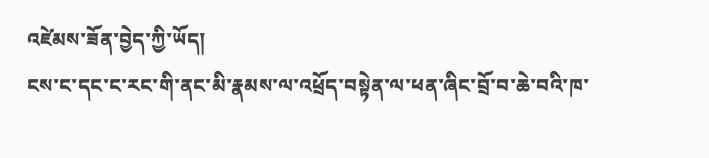འཛེམས་ཟོན་བྱེད་ཀྱི་ཡོད།
ངས་ང་དང་ང་རང་གི་ནང་མི་རྣམས་ལ་འཕྲོད་བསྟེན་ལ་ཕན་ཞིང་བྲོ་བ་ཆེ་བའི་ཁ་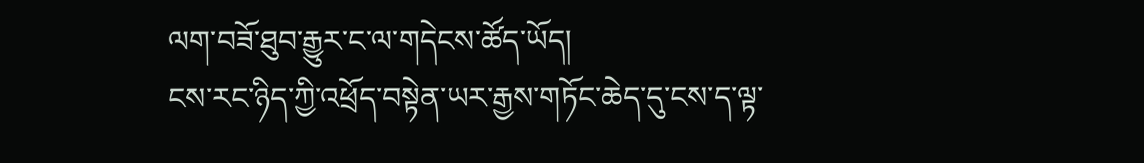ལག་བཟོ་ཐུབ་རྒྱུར་ང་ལ་གདེངས་ཚོད་ཡོད།
ངས་རང་ཉིད་ཀྱི་འཕྲོད་བསྟེན་ཡར་རྒྱས་གཏོང་ཆེད་དུ་ངས་ད་ལྟ་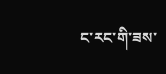ང་རང་གི་ཟས་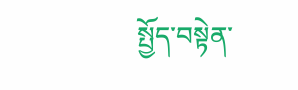སྤྱོད་བསྟེན་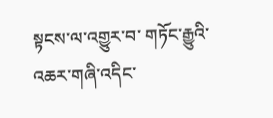སྟངས་ལ་འགྱུར་བ་ གཏོང་རྒྱུའི་འཆར་གཞི་འདིང་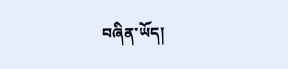བཞིན་ཡོད།